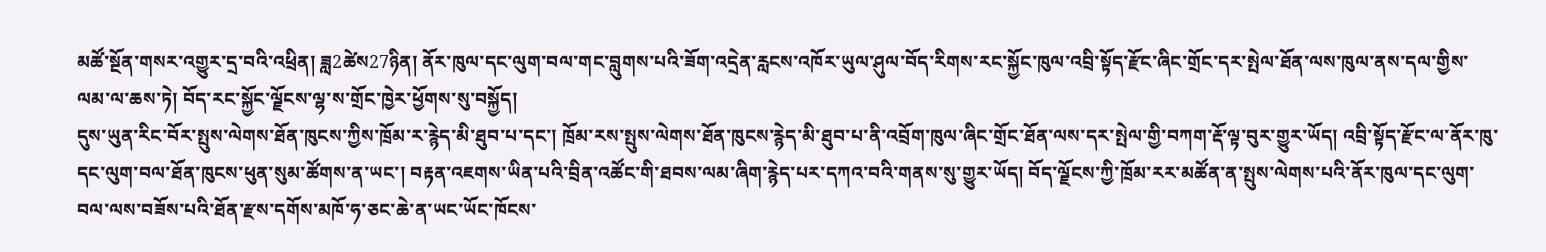མཚོ་སྔོན་གསར་འགྱུར་དྲ་བའི་འཕྲིན། ཟླ2ཚེས27ཉིན། ནོར་ཁུལ་དང་ལུག་བལ་གང་བླུགས་པའི་ཟོག་འདྲེན་རླངས་འཁོར་ཡུལ་ཤུལ་བོད་རིགས་རང་སྐྱོང་ཁུལ་འབྲི་སྟོད་རྫོང་ཞིང་གྲོང་དར་སྤེལ་ཐོན་ལས་ཁུལ་ནས་དལ་གྱིས་ལམ་ལ་ཆས་ཏེ། བོད་རང་སྐྱོང་ལྗོངས་ལྷ་ས་གྲོང་ཁྱེར་ཕྱོགས་སུ་བསྐྱོད།
དུས་ཡུན་རིང་བོར་སྤུས་ལེགས་ཐོན་ཁུངས་ཀྱིས་ཁྲོམ་ར་རྙེད་མི་ཐུབ་པ་དང་། ཁྲོམ་རས་སྤུས་ལེགས་ཐོན་ཁུངས་རྙེད་མི་ཐུབ་པ་ནི་འབྲོག་ཁུལ་ཞིང་གྲོང་ཐོན་ལས་དར་སྤེལ་གྱི་བཀག་རྡོ་ལྟ་བུར་གྱུར་ཡོད། འབྲི་སྟོད་རྫོང་ལ་ནོར་ཁུ་དང་ལུག་བལ་ཐོན་ཁུངས་ཕུན་སུམ་ཚོགས་ན་ཡང་། བརྟན་འཇགས་ཡིན་པའི་བྲིན་འཚོང་གི་ཐབས་ལམ་ཞིག་རྙེད་པར་དཀའ་བའི་གནས་སུ་གྱུར་ཡོད། བོད་ལྗོངས་ཀྱི་ཁྲོམ་རར་མཚོན་ན་སྤུས་ལེགས་པའི་ནོར་ཁུལ་དང་ལུག་བལ་ལས་བཟོས་པའི་ཐོན་རྫས་དགོས་མཁོ་ཧ་ཅང་ཆེ་ན་ཡང་ཡོང་ཁོངས་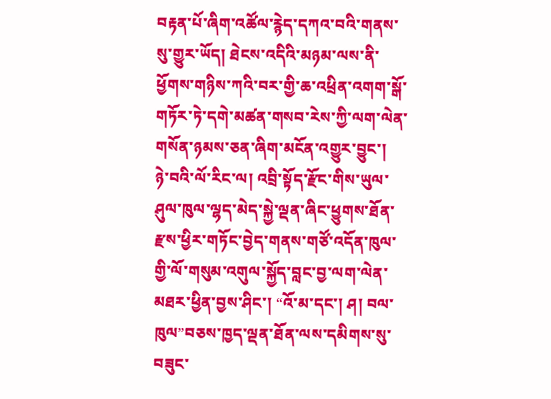བརྟན་པོ་ཞིག་འཚོལ་རྙེད་དཀའ་བའི་གནས་སུ་གྱུར་ཡོད། ཐེངས་འདིའི་མཉམ་ལས་ནི་ཕྱོགས་གཉིས་ཀའི་བར་གྱི་ཆ་འཕྲིན་འགག་སྒོ་གཏོར་ཏེ་དགེ་མཚན་གསབ་རེས་ཀྱི་ལག་ལེན་གསོན་ཉམས་ཅན་ཞིག་མངོན་འགྱུར་བྱུང་།
ཉེ་བའི་ལོ་རིང་ལ། འབྲི་སྟོད་རྫོང་གིས་ཡུལ་ཤུལ་ཁུལ་ལྷད་མེད་སྐྱེ་ལྡན་ཞིང་ཕྱུགས་ཐོན་རྫས་ཕྱིར་གཏོང་བྱེད་གནས་གཙོ་འདོན་ཁུལ་གྱི་ལོ་གསུམ་འགུལ་སྐྱོད་བླང་བྱ་ལག་ལེན་མཐར་ཕྱིན་བྱས་ཤིང་། “འོ་མ་དང་། ཤ། བལ་ཁུལ”བཅས་ཁྱད་ལྡན་ཐོན་ལས་དམིགས་སུ་བཟུང་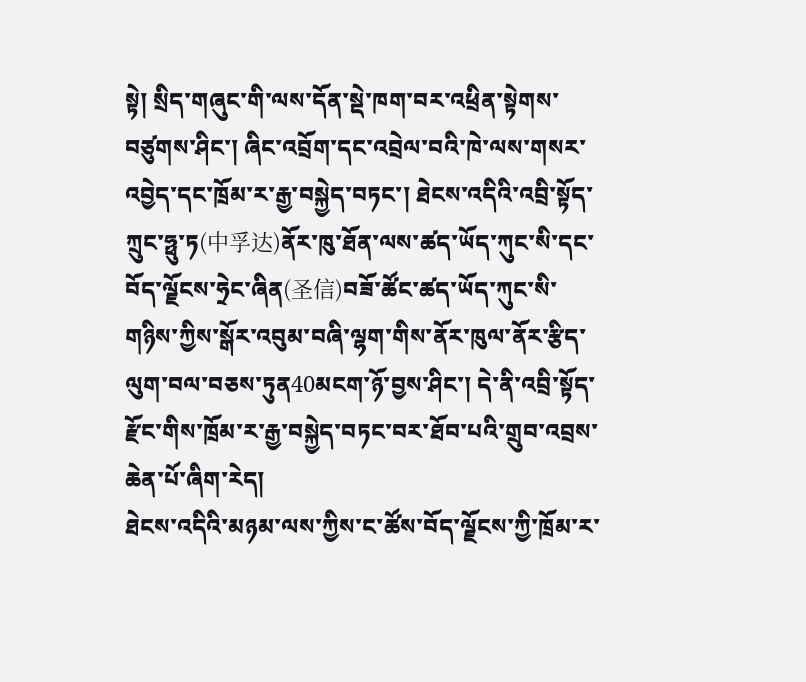སྟེ། སྲིད་གཞུང་གི་ལས་དོན་སྡེ་ཁག་བར་འཕྲིན་སྟེགས་བཙུགས་ཤིང་། ཞིང་འབྲོག་དང་འབྲེལ་བའི་ཁེ་ལས་གསར་འབྱེད་དང་ཁྲོམ་ར་རྒྱ་བསྐྱེད་བཏང་། ཐེངས་འདིའི་འབྲི་སྟོད་ཀྲུང་ཧྥུ་ཏ(中孚达)ནོར་ཁུ་ཐོན་ལས་ཚད་ཡོད་ཀུང་སི་དང་བོད་ལྗོངས་ཧྲེང་ཞིན(圣信)བཟོ་ཚོང་ཚད་ཡོད་ཀུང་སི་གཉིས་ཀྱིས་སྒོར་འབུམ་བཞི་ལྷག་གིས་ནོར་ཁུལ་ནོར་རྩིད་ལུག་བལ་བཅས་ཏུན40མངག་ཉོ་བྱས་ཤིང་། དེ་ནི་འབྲི་སྟོད་རྫོང་གིས་ཁྲོམ་ར་རྒྱ་བསྐྱེད་བཏང་བར་ཐོབ་པའི་གྲུབ་འབྲས་ཆེན་པོ་ཞིག་རེད།
ཐེངས་འདིའི་མཉམ་ལས་ཀྱིས་ང་ཚོས་བོད་ལྗོངས་ཀྱི་ཁྲོམ་ར་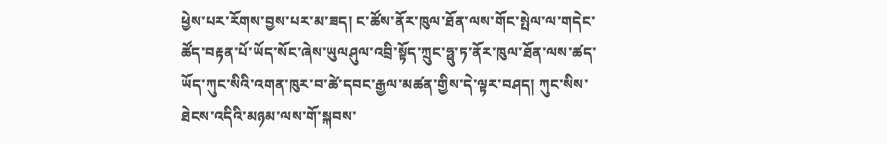ཕྱེས་པར་རོགས་བྱས་པར་མ་ཟད། ང་ཚོས་ནོར་ཁུལ་ཐོན་ལས་གོང་སྤེལ་ལ་གདེང་ཚོད་བརྟན་པོ་ཡོད་སོང་ཞེས་ཡུལཤུལ་འབྲི་སྟོད་ཀྲུང་ཧྥུ་ཏ་ནོར་ཁུལ་ཐོན་ལས་ཚད་ཡོད་ཀུང་སིའི་འགན་ཁུར་བ་ཚེ་དབང་རྒྱལ་མཚན་གྱིས་དེ་ལྟར་བཤད། ཀུང་སིས་ཐེངས་འདིའི་མཉམ་ལས་གོ་སྐབས་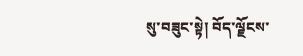སུ་བཟུང་སྟེ། བོད་ལྗོངས་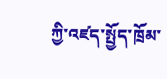ཀྱི་འཛད་སྤྱོད་ཁྲོམ་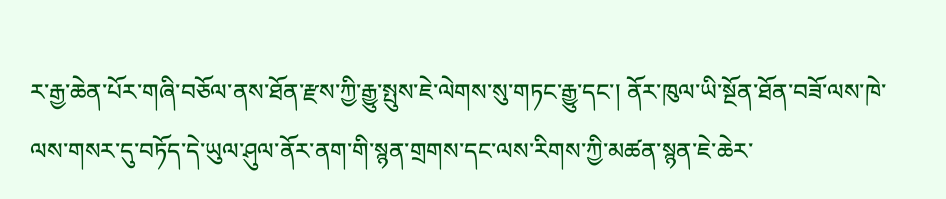ར་རྒྱ་ཆེན་པོར་གཞི་བཅོལ་ནས་ཐོན་རྫས་ཀྱི་རྒྱུ་སྤུས་ཇེ་ལེགས་སུ་གཏང་རྒྱུ་དང་། ནོར་ཁུལ་ཡི་སྔོན་ཐོན་བཟོ་ལས་ཁེ་ལས་གསར་དུ་བཏོད་དེ་ཡུལ་ཤུལ་ནོར་ནག་གི་སྙན་གྲགས་དང་ལས་རིགས་ཀྱི་མཚན་སྙན་ཇེ་ཆེར་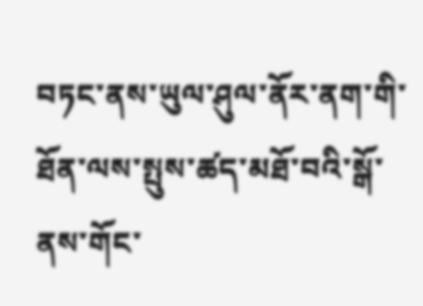བཏང་ནས་ཡུལ་ཤུལ་ནོར་ནག་གི་ཐོན་ལས་སྤུས་ཚད་མཐོ་བའི་སྒོ་ནས་གོང་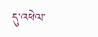དུ་འཕེལ་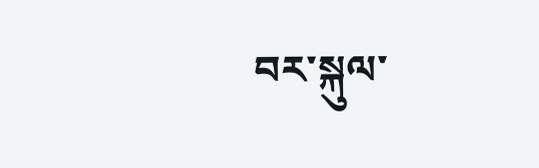བར་སྐུལ་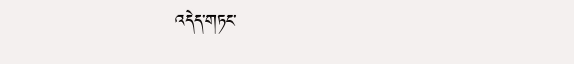འདེད་གཏང་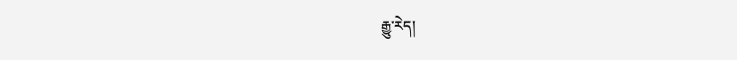རྒྱུ་རེད།